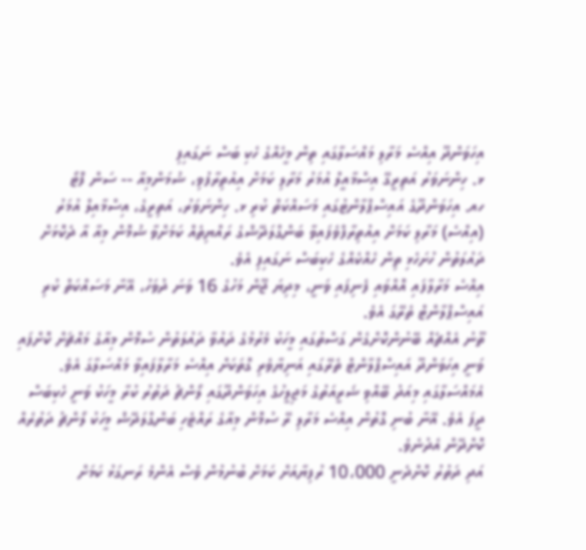އިހަވަންދޫ އިއްސެ މަރާލި މައްސަލާގައި ތިން މީހެއްގެ ހެކި ބަސް ނަގައިފި
ޅ. ހިންނަވަރު އަތިރީގޭ އިސްމާއީލް އުމަރު މަރާލި ކަމަށް އިއުތިރާފުވި، ޝުމަންމިއާ -- ސަން ފޮޓޯ
ހއ. އިހަވަންދޫގެ އައިސްޕްލާންޓުގައި މަސައްކަތް ކުރި ޅ. ހިންނަވަރު، އަތިރީގެ، އިސްމާއިލް އުމަރު (އިއްސެ) މަރާލި ކަމަށް އިއުތިރާފްވެފައިވާ ބަންގްލަދޭޝްގެ ރައްޔިތެއް ކަމަށްވާ ޝުމޮން މިއާ އާ ދެކޮޅަށް ދައުލަތުން ހުށަހެޅި ތިން ހެއްކެއްގެ ހެކިބަސް ނަގައިފި އެވެ.
އިއްސެ މަރާލާފައި އޮއްވައި ފެނިފައި ވަނީ، މިދިޔަ ޖޫން މަހުގެ 16 ވަނަ ދުވަހު، އޭނާ މަސައްކަތް ކުރި އައިސްޕްލާންޓް ތެރޭގަ އެވެ.
ތޫނު އެއްޗެއް ބޭނުންކޮށްގެން ގަސްތުގައި މީހަކު މެރުމުގެ ދައުވާ ދައުލަތުން ސުމޮން މިއާގެ މައްޗަށް ކޮށްފައި ވަނީ އިހަވަންދޫ އައިސްޕްލާންޓް ތެރޭގައި އަނިޔާވެރި ގޮތަކަށް އިއްސެ މަރާލާފައިވާ މައްސަލާގަ އެވެ.
އެމައްސަލާގައި މިއަދު ބޭއްވި ޝަރީއަތުގެ މަޖިލީހުގެ އިހަވަންދޫގައި ލޯންޗު ދަތުރު ކުރާ މީހަކު ވަނީ ހެކިބަސް ދީފަ އެވެ. އޭނާ ބުނި ގޮތުން އިއްސެ މަރާލި ރޭ ސުމޮން މިއާގެ ރައްޓެހި ބަންގްލަދޭޝް މީހަކު ލޯންޗު ދަތުރެއް ކޮށްދޭން އެދުނެވެ.
އަދި ދަތުރު ކޮށްދެނީ 10،000 ރުފިޔާއަށް ކަމަށް ބުނުމުން ވެސް އެންމެ ރަނގަޅު ކަމަށް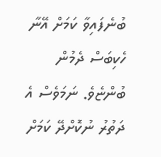ބުނެފައިވާ ކަމަށް އޭނާ ހެކިބަސް ދެމުން ބުންޏެވެ. ނަމަވެސް އެ ދަތުރު ނުކޮށްދޭ ކަމަށް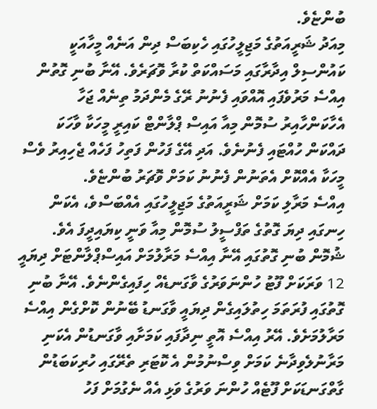ބުންޏެވެ.
މިއަދު ޝަރީއަތުގެ މަޖިލީހުގައި ހެކިބަސް ދިން އަނެއް މީހާއަކީ ކައުންސިލް އިދާރާގައި މަސައްކަތް ކުރާ ވޮޗަރެވެ. އޭނާ ބުނި ގޮތުން އިއްސެ މަރުވެފައި އޮއްވައި ފެނުނު ރޭގެ މެންދަމު ތިނެއް ޖަހާ އެހާކަންހާއިރު ސުމޮން މިއާ އައިސް ޕްލާންޓް ކައިރީ މީހަކާ ވާހަކަ ދައްކަން ހުއްޓައި ފެނުނެވެ. އަދި އޭގެ ފަހުން ފަތިހު ފަހެއް ޖެހިއިރު ވެސް މީހަކާ އެއްކޮށް އެތަނުން ފެނުނު ކަމަށް ވޮޗަރު ބުންޏެވެ.
އިއްސެ މަރާލި ކަމަށް ޝަރީއަތުގެ މަޖިލީހުގައި އެއްބަސްވެ، އެކަން ހިނގައި ދިޔަ ގޮތުގެ ތަފްސީލު ސުމޮން މިއާ ވަނީ ކިޔައިދީފަ އެވެ.
ޝުމޮން ބުނި ގޮތުގައި އޭނާ އިއްސެ މަރާލުމަށް އައިސްޕްލާންޓަށް ދިޔައީ 12 ވަރަކަށް ފޫޓު ހުންނަވަރުގެ ވާގަނޑެއް ހިފައިގެންނެވެ. އޭނާ ބުނި ގޮތުގައި ފުރަތަމަ ހިތުލައިގެން ދިޔައީ ވާގަނޑު ބޭނުން ކޮށްގެން އިއްސެ މަރާލުމަށެވެ. އޭރު އިއްސެ އޮތީ ނިދާފައި ކަމަށާއި ވާގަނޑުން އެކަނި މަރާނުލެވިދާނެ ކަމަށް ވިސްނުމުން އެ ކޮޓަރި ތެރޭގައި ހުރިކަބަޑުން ގާތްގަނޑަކަށް ފޫޓެއް ހުންނަ ވަރުގެ ވަޅި އެއް ނެގުމަށް ފަހު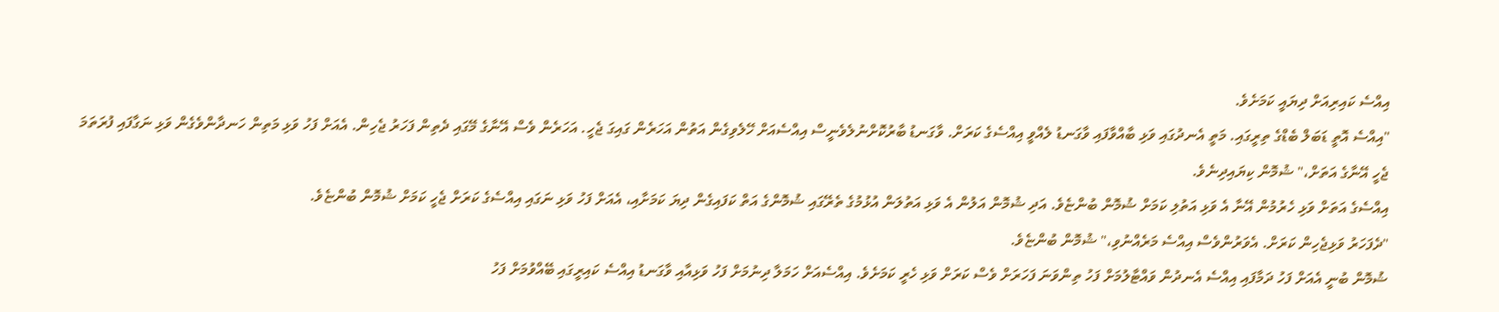އިއްސެ ކައިރިއަށް ދިޔައީ ކަމަށެވެ.
"އިއްސެ އޮތީ ޑަބަލް ބެޑްގެ ތިރީގައި. މަތީ އެނދުގައި ވަޅި ބާއްވާފައި ވާގަނޑު ލެއްވީ އިއްސެގެ ކަރަށް. ވާގަނޑު ބާރުކޮށްނުލެވެނީސް އިއްސެއަށް ހޭލެވިގެން އަތުން އަހަރެން ގައިގަ ޖެހީ. އަހަރެން ވެސް އޭނާގެ މޭގައި ދެތިން ފަހަރު ޖެހިން. އެއަށް ފަހު ވަޅި މަތިން ހަނދާންވެގެން ވަޅި ނަގާފައި ފުރަތަމަ ޖެހީ އޭނާގެ އަތަށް،" ޝުމޮން ކިޔައިދިނެވެ.
އިއްސެގެ އަތަށް ވަޅި ހެރުމުން އޭނާ އެ ވަޅި އަތުލި ކަމަށް ޝުމޮން ބުންޏެވެ. އަދި ޝުމޮން އަލުން އެ ވަޅި އަތުލަން އުޅުމުގެ ތެރޭގައި ޝުމޮންގެ އަތް ކަފައިގެން ދިޔަ ކަމަށާއި، އެއަށް ފަހު ވަޅި ނަގައި އިއްސެގެ ކަރަށް ޖެހީ ކަމަށް ޝުމޮން ބުންޏެވެ.
"ދެފަހަރު ވަޅިޖެހިން ކަރަށް. އެވަރުންވެސް އިއްސެ މަރެއްނުވި،" ޝުމޮން ބުންޏެވެ.
ޝުމޮން ބުނީ އެއަށް ފަހު ދަމާފައި އިއްސެ އެނދުން ވައްޓާލުމަށް ފަހު ތިންވަނަ ފަހަރަށް ވެސް ކަރަށް ވަޅި ހެރީ ކަމަށެވެ. އިއްސެއަށް ހަމަލާ ދިނުމަށް ފަހު ވަޅިއާއި ވާގަނޑު އިއްސެ ކައިރީގައި ބޭއްވުމަށް ފަހު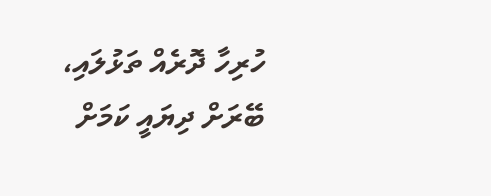ހުރިހާ ދޮރެއް ތަޅުލައި، ބޭރަށް ދިޔައީ ކަމަށް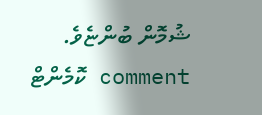ޝުމޮން ބުންޏެވެ.
comment ކޮމެންޓް